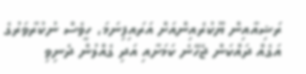ރަޝިއާއިން ޔޫކުރެއިންއަށް އަރައިފިނަމަ، ހީވެސް ނުކުރާވަރުގެ އަގެއް ދައްކަން ޖެހޭނެ ކަމަށާއި އަދި ގެއްލުން ދެނިވި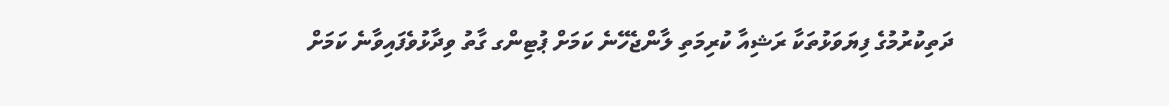ދަތިކުރުމުގެ ފިޔަވަޅުތަކާ ރަޝިއާ ކުރިމަތި ލާންޖެހޭނެ ކަމަށް ޕުޓިންގ ގާތު ވިދާޅުވެފައިވާނެ ކަމަށް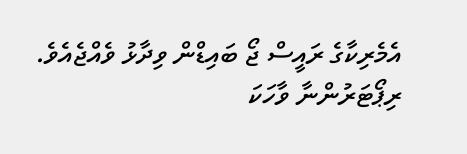އެމެރިކާގެ ރައީސް ޖޯ ބައިޑްން ވިދާޅު ވެއްޖެއެވެ.
ރިޕޯޓަރުންނާ ވާހަކަ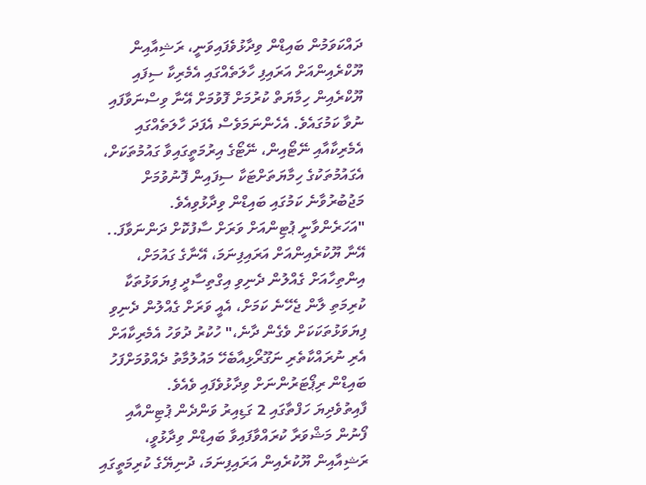ދައްކަވަމުން ބައިޑްން ވިދާޅުވެފައިވަނީ، ރަޝިއާއިން ޔޫކްރެއިންއަށް އަރައިފި ހާލަތެއްގައި އެމެރިކާ ސިފައި ޔޫކްރެއިން ހިމާޔަތް ކުރުމަށް ފޮވުމަށް އޭނާ ވިސްނަވާފައި ނުވާ ކަމުގައެވެ. އެހެންނަމަވެސް އެފަދަ ހާލަތެއްގައި އެމެރިކާއާއި ނޭޓޯއިން، ނޭޓޯގެ އިރުމަތީގައިވާ ގައުމުތަކަށް، އެގައުމުތަކުގެ ހިމާޔަތަށްޓަކާ ސިފައިން ފޮނުވުމަށް މަޖުބުރުވާނެ ކަމުގައި ބައިޑްން ވިދާޅުވިއެވެ.
"އަހަރެންވާނީ ޕުޓިންއަށް ވަރަށް ސާފުކޮށް ދަންނަވާފަ.. އޭނާ ޔޫކުރެއިންއަށް އަރައިފިނަމަ، އޭނާގެ ގައުމަށް، އިންތިހާއަށް ގެއްލުން ދެނިވި އިގްތިސާދީ ފިޔަވަޅުތަކާ ކުރިމަތި ލާން ޖެހޭނެ ކަމަށް، އެއީ ވަރަށް ގެއްލުން ދެނިވި ފިޔަވަޅުތަކަކަށް ވެގެން ދާނެ،" ހުކުރު ދުވަހު އެމެރިކާއަށް އެރި ނުރައްކާތެރި ނަގޫރޯޅިއާބެހޭ މައުލުމާތު ދެއްވުމަށްފަހު ބައިޑްން ރިޕޯޓަރުންނަށް ވިދާޅުވެފައި ވެއެވެ.
ފާއިތުވެދިޔަ ހަފްތާގައި 2 ގަޑިއިރު ވަންދެން ޕުޓިންއާއި ފޯނުން މަޝްވަރާ ކުރައްވާފައިވާ ބައިޑްން ވިދާޅުވީ، ރަޝިއާއިން ޔޫކުރެއިން އަރައިފިނަމަ، ދުނިޔޭގެ ކުރިމަތީގައި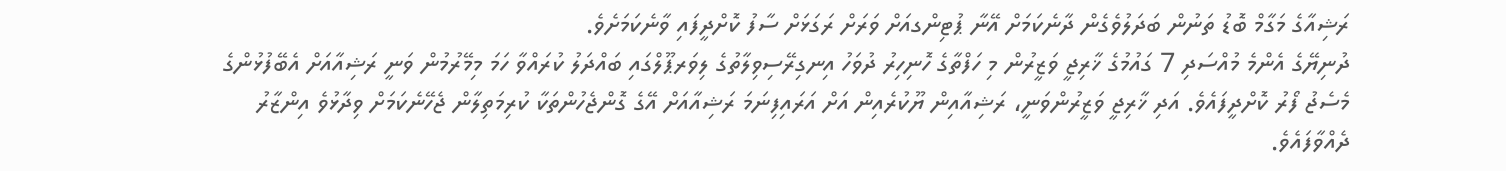ރަޝިއާގެ މަގާމް ބޮޑު ތަނުން ބަދަލުވެގެން ދާނެކަމަށް އޭނާ ޕުޓިންގއަށް ވަރަށް ރަގަޅަށް ސާފު ކޮށްދީފައި ވާނެކަމަށެވެ.
ދުނިޔޭގެ އެންމެ މުއްސަދި 7 ގައުމުގެ ޚާރިޖީ ވަޒީރުން މި ހަފްތާގެ ހޮނިހިރު ދުވަހު އިނގިރޭސިވިލާތުގެ ލިވަރޕޫލްގައި ބައްދަލު ކުރައްވާ ހަމަ މިމޭރުމުން ވަނީ ރަޝިއާއަށް އެބޭފުޅުންގެ މެސެޖު ފޯރު ކޮށްދީފައެވެ. އަދި ޚާރިޖީ ވަޒީރުންވަނީ، ރަޝިއާއިން ޔޫކުރެއިން އަށް އަރައިފިނަމަ ރަޝިއާއަށް އޭގެ ގޮންޖެހުންތަކާ ކުރިމަތިލާން ޖެހޭނެކަމަށް ވިދާޅުވެ އިންޒާރު ދެއްވާފައެވެ.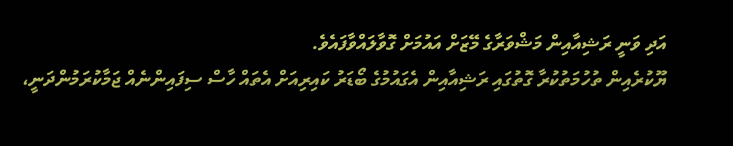އަދި ވަނީ ރަޝިއާއިން މަޝްވަރާގެ މޭޒަށް އައުމަށް ގޮވާލައްވާފައެވެ.
ޔޫކުރެއިން ތުހުމަތުކުރާ ގޮތުގައި ރަޝިއާއިން އެގައުމުގެ ބޯޑަރު ކައިރިއަށް އެތައް ހާސް ސިފައިންނެއް ޖަމާކުރަމުންދަނީ،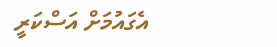އެގައުމަށް އަސްކަރީ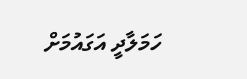ހަމަލާދީ އަގައުމަށް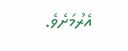އެރުމަށެވެ.